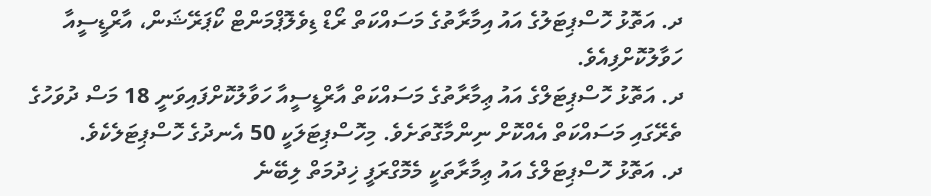ދ. އަތޮޅު ހޮސްޕިޓަލުގެ އައު އިމާރާތުގެ މަސައްކަތް ރޯޑް ޑިވެލޮޕްމަންޓް ކޯޕަރޭޝަން، އާރްޑީސީއާ ހަވާލުކޮށްފިއެވެ.
ދ. އަތޮޅު ހޮސްޕިޓަލްގެ އައު ޢިމާރާތުގެ މަސައްކަތް އާރްޑީސީއާ ހަވާލުކޮށްފައިވަނީ 18 މަސް ދުވަހުގެ ތެރޭގައި މަސައްކަތް އެއްކޮށް ނިންމާގޮތަށެވެ. މިހޮސްޕިޓަލަކީ 50 އެނދުގެ ހޮސްޕިޓަލެކެވެ.
ދ. އަތޮޅު ހޮސްޕިޓަލްގެ އައު ޢިމާރާތަކީ މެމޮގްރަފީ ޚިދުމަތް ލިބޭނެ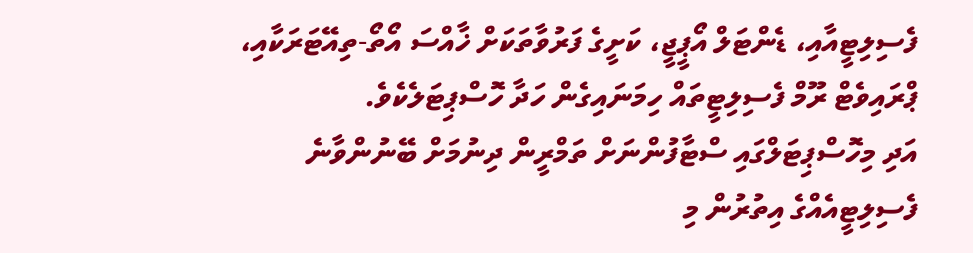ފެސިލިޓީއާއި، ޑެންޓަލް އޯޕީޖީ، ކަށީގެ ފަރުވާތަކަށް ޚާއްސަ އޯތޯ-ތިއޭޓަރަކާއި، ޕްރައިވެޓް ރޫމް ފެސިލިޓީތައް ހިމަނައިގެން ހަދާ ހޮސްޕިޓަލެކެވެ.
އަދި މިހޮސްޕިޓަލްގައި ސްޓާފުންނަށް ތަމްރީން ދިނުމަށް ބޭނުންވާނެ ފެސިލިޓީއެއްގެ އިތުރުން މި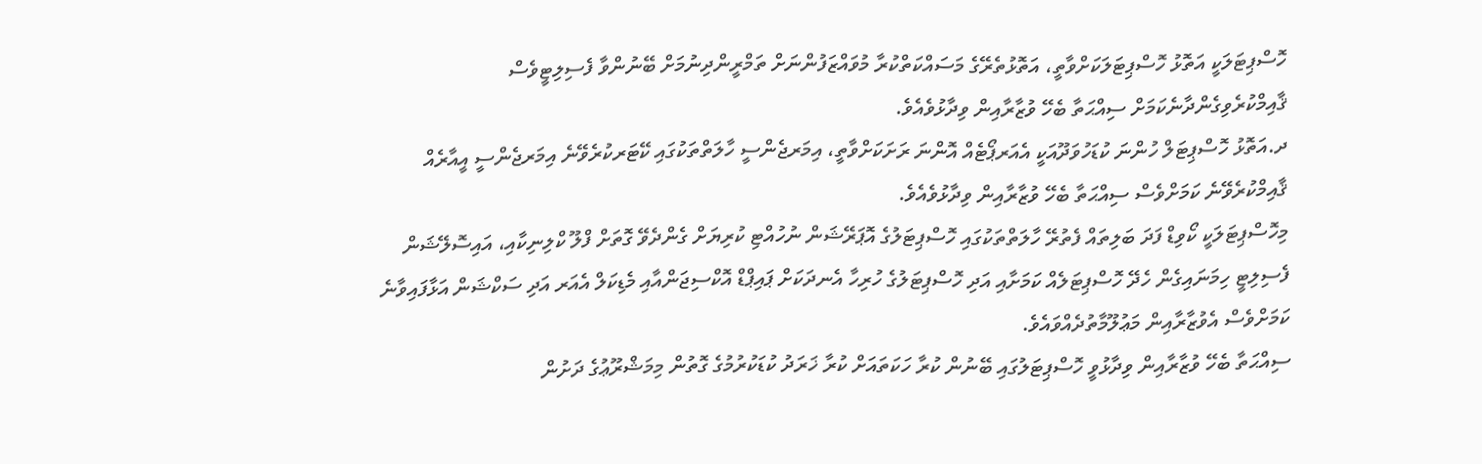ހޮސްޕިޓަލަކީ އަތޮޅު ހޮސްޕިޓަލަކަށްވާތީ، އަތޮޅުތެރޭގެ މަސައްކަތްކުރާ މުވައްޒަފުންނަށް ތަމްރީންދިނުމަށް ބޭނުންވާ ފެސިލިޓީވެސް ޤާއިމްކުރެވިގެންދާނެކަމަށް ސިއްޙަތާ ބެހޭ ވުޒާރާއިން ވިދާޅުވެއެވެ.
ދ.އަތޮޅު ހޮސްޕިޓަލް ހުންނަ ކުޑަހުވަދޫއަކީ އެއަރޕޯޓެއް އޮންނަ ރަށަކަށްވާތީ، އިމަރޖެންސީ ހާލަތްތަކުގައި ކޭޓަރކުރެވޭނެ އިމަރޖެންސީ އީއާރެއް ޤާއިމްކުރެވޭނެ ކަމަށްވެސް ސިއްޙަތާ ބެހޭ ވުޒާރާއިން ވިދާޅުވެއެވެ.
މިހޮސްޕިޓަލަކީ ކޯވިޑް ފަދަ ބަލިތައް ފެތުރޭ ހާލަތްތަކުގައި ހޮސްޕިޓަލުގެ އޮޕަރޭޝަން ނުހުއްޓި ކުރިޔަށް ގެންދެވޭ ގޮތަށް ފްލޫ ކްލިނިކާއި، އައިސޮލޭޝަން ފެސިލިޓީ ހިމަނައިގެން ހެދޭ ހޮސްޕިޓަލެއް ކަމަށާއި އަދި ހޮސްޕިޓަލުގެ ހުރިހާ އެނދަކަށް ޕައިޕްޑް އޮކްސިޖަންއާއި މެޑިކަލް އެއަރ އަދި ސަކްޝަން އަޅާފައިވާނެ ކަމަށްވެސް އެވުޒާރާއިން މަޢުލޫމާތުދެއްވައެވެ.
ސިއްޙަތާ ބެހޭ ވުޒާރާއިން ވިދާޅުވީ ހޮސްޕިޓަލުގައި ބޭނުން ކުރާ ހަކަތައަށް ކުރާ ޚަރަދު ކުޑަކުރުމުގެ ގޮތުން މިމަޝްރޫޢުގެ ދަށުން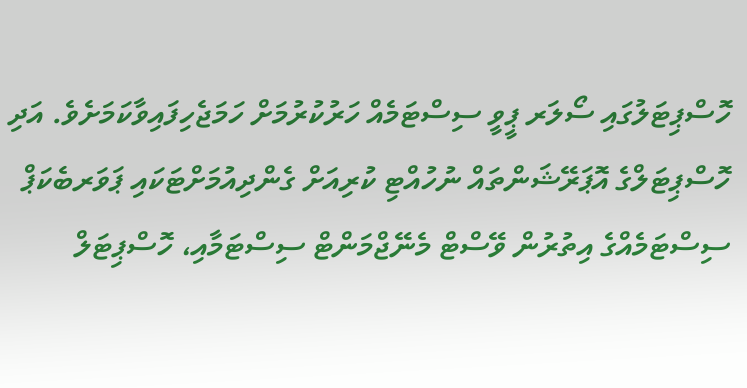ހޮސްޕިޓަލުގައި ސޯލަރ ޕީވީ ސިސްޓަމެއް ހަރުކުރުމަށް ހަމަޖެހިފައިވާކަމަށެވެ. އަދި ހޮސްޕިޓަލްގެ އޮޕަރޭޝަންތައް ނުހުއްޓި ކުރިއަށް ގެންދިއުމަށްޓަކައި ޕަވަރބެކަޕް ސިސްޓަމެއްގެ އިތުރުން ވޭސްޓް މެނޭޖްމަންޓް ސިސްޓަމާއި، ހޮސްޕިޓަލް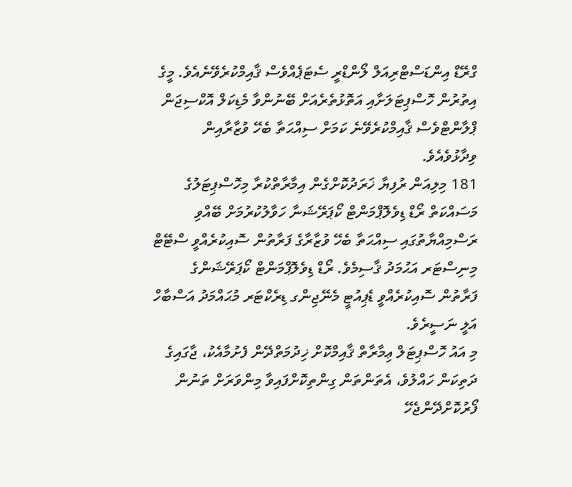ގްރޭޑް އިންޑަސްޓްރިއަލް ލޯންޑްރީ ސެޓަޕެއްވެސް ޤާއިމްކުރެވޭނެއެވެ. މީގެ އިތުރުން ހޮސްޕިޓަލަށާއި އަތޮޅުތެރެއަށް ބޭނުންވާ މެޑިކަލް އޮކްސިޖަން ޕްލާންޓްވެސް ޤާއިމްކުރެވޭނެ ކަމަށް ސިއްޙަތާ ބެހޭ ވުޒާރާއިން ވިދާޅުވެއެވެ.
181 މިލިއަން ރުފިޔާ ޚަރަދުކޮށްގެން އިމާރާތްކުރާ މިހޮސްޕިޓަލުގެ މަސައްކަތް ރޯޑް ޑިވެލޮޕްމަންޓް ކޯޕަރޭޝަނާ ހަވާލުކުރުމަށް ބޭއްވި ރަސްމިއްޔާތުގައި ސިއްޙަތާ ބެހޭ ވުޒާރާގެ ފަރާތުން ސޮއިކުރެއްވީ ސްޓޭޓް މިނިސްޓަރ އަޙުމަދު ޤާސިމެވެ. ރޯޑް ޑިވެލޮޕްމަންޓް ކޯޕަރޭޝަންގެ ފަރާތުން ސޮއިކުރެއްވީ ޑެޕިއުޓީ މެނޭޖިންގ ޑިރެކްޓަރ މުޙައްމަދު އަސްބާހް އަލީ ނަސީރެވެ.
މި އައު ހޮސްޕިޓަލް ޢިމާރާތް ޤާއިމްކޮށް ޚިދުމަތްދޭން ފެށުމާއެކު، ޖާގައިގެ ދަތިކަން ހައްލުވެ، އެތަންތަން ގިންތިކޮށްފައިވާ މިންވަރަށް ތަނުން ފޯރުކޮށްދޭންޖެހޭ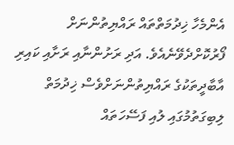އެންމެހާ ޚިދުމަތްތައް ރައްޔިތުންނަށް ފޯރުކޮށްދެވޭނެއެވެ. އަދި ރަށުންނާއި ރަށާއި ކައިރި އާބާދީތަކުގެ ރައްޔިތުންނަށްވެސް ޚިދުމަތް ލިބިގަތުމުގައި ލުއި ފަސޭހަތައް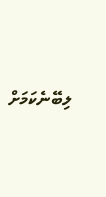ލިބޭނެކަމަށް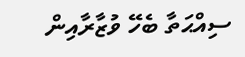ސިއްޙަތާ ބެހޭ ވުޒާރާއިން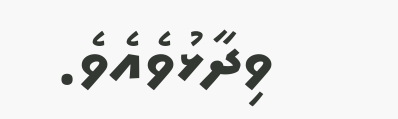ވިދާޅުވެއެވެ.